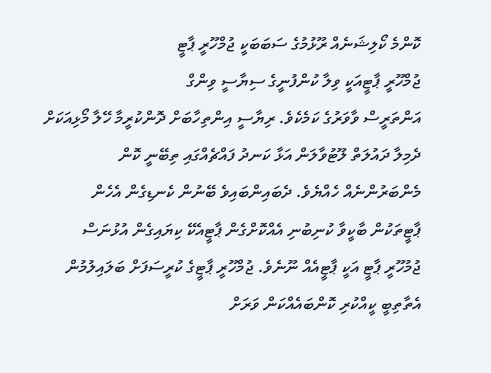ކޮންމެ ކޯލިޝަނެއް ރޫޅުމުގެ ސަބަބަކީ ޖުމްހޫރީ ޕާޓީ
ޖުމްހޫރީ ޕާޓީއަކީ ވިލާ ކުންފުނީގެ ސިޔާސީ ވިންގް
އަންތަރީސް ވާވަރުގެ ކަމެކެވެ. ރިޔާސީ އިންތިހާބަށް ދޮންކުރީމާ ހޭލާ މޯޅިއަކަށް ދެމިލާ ދައުލަތް ލޫޓުވާލަން އަޅާ ކަނދު ފައްޗެއްގައި ތިބޭނީ ކޮން މެންބަރުންނެއް ހެއްޔެވެ. ދެބައިންބައިވެ ބޭނުން ކެނޑިގެން އެހެން ޕާޓީތަކުން ބާކީވާ ކުނިބުނި އެއްކޮށްގެން ޕާޓީއެކޭ ކިޔައިގެން އުޅުނަސް ޖުމުހޫރީ ޕާޓީ އަކީ ޕާޓީއެއް ނޫނެވެ. ޖުމްހޫރީ ޕާޓީގެ ކުރީސަފަށް ބަލައިލުމުން އެތާތިބީ ކީއްކުރި ކޮންބައެއްކަން ވަރަށް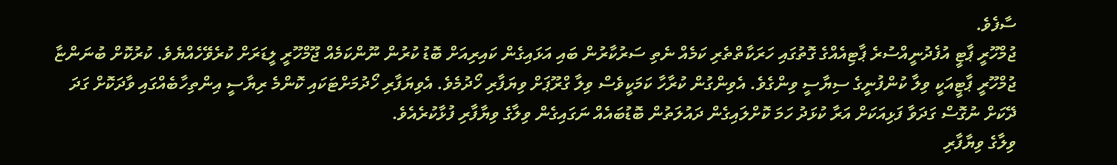ސާފެވެ.
ޖުމްހޫރީ ޕާޓީ އުފެދުނީއްސުރެ ޕާޓިއެއްގެ ގޮތުގައި ހަރަކާތްތެރި ކަމެއް ނެތި ސަރުކާރުން ބައި އަޅައިގެން ކައިރިއަށް ބޮޑު ކުރުން ނޫންކަމެއް ޖޫމްހޫރީ ލީޑަރަށް ކުރެވޭހެއްޔެވެ. ކުރުކޮށް ބުނަންޏާ ޖުމްހޫރީ ޕާޓީއަކީ ވިލާ ކުންފުނީގެ ސިޔާސީ ވިންގެވެ. އެވިންގުން ކުރާހާ ކަމަކީވެސް ވިލާ ގްރޫޕަށް ވިޔަފާރި ހޯދުމެވެ. އެވިޔަފާރި ހޯދުމަށްޓަކައި ކޮންމެ ރިޔާސީ އިންތިހާބެއްގައި ވާދަކޮށް ގަދަ ދޭކަށް ނުގޮސް ގަދަވާ ފަޅިއަކަށް އަރާ ކުޅަދު ހަމަ ކޮށްލައިގެން ދައުލަތުން ބޮޑުބައެއް ނަގައިގެން ވިލާގެ ވިޔާފާރި ފުޅާކުރެއެވެ.
ވިލާގެ ވިޔާފާރި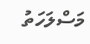މަސްލަހަތު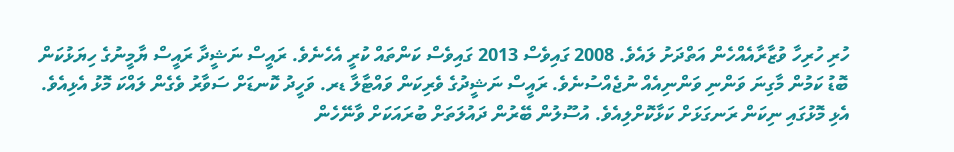ހުރި ހުރިހާ ވުޒާރާއެއްހެން އަތްދަށު ލައެވެ. 2008 ގައިވެސް 2013 ގައިވެސް ކަންތައް ކުރީ އެހެނެވެ. ރައީސް ނަޝީދާ ރައީސް ޔާމީނުގެ ހިޔަޅުކަން ބޮޑު ކަމުން މާގިނަ ވަންނި ވަންނިއެއް ނުޖެއްސުނެވެ. ރައީސް ނަޝީދުގެ ވެރިކަން ވައްޓާލާ ޑރ. ވަހީދު ކޮނޑަށް ސަވާރު ވެގެން ލައްކަ މޮޅު އެޅިއެވެ. އެޅި މޮޅުގައި ނިކަން ރަނގަޅަށް ކަޅާކޮށްލިއެވެ. އުސޫލުން ބޭރުން ދައުލަތަށް ބުރައަކަށް ވާނޭހެން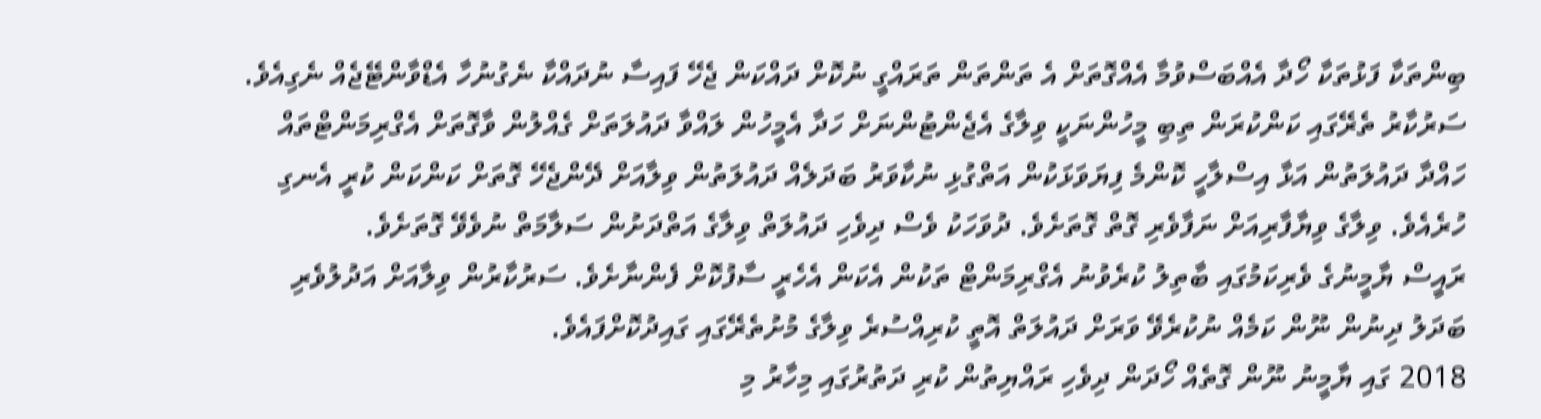ބިންތަކާ ފަޅުތަކާ ހޯދާ އެއްބަސްވުމާ އެއްގޮތަށް އެ ތަންތަން ތަރައްގީ ނުކޮށް ދައްކަން ޖެހޭ ފައިސާ ނުދައްކާ ނެގުނުހާ އެޑްވާންޓޭޖެއް ނެގިއެވެ.
ސަރުކާރު ތެރޭގައި ކަންކުރަން ތިބި މީހުންނަކީ ވިލާގެ އެޖެންޓުންނަށް ހަދާ އެމީހުން ލައްވާ ދައުލަތަށް ގެއްލުން ވާގޮތަށް އެގްރިމަންޓްތައް ހައްދާ ދައުލަތުން އަޅާ އިސްލާހީ ކޮންމެ ފިޔަވަޅަކުން އަތްގުޅި ނުކާވަރު ބަދަލެއް ދައުލަތުން ވިލާއަށް ދޭންޖެހޭ ގޮތަށް ކަންކަން ކުރީ އެނގި ހުރެއެވެ. ވިލާގެ ވިޔާފާރިއަށް ނަފާވެރި ގޮތް ގޮތަށެވެ. ދުވަހަކު ވެސް ދިވެހި ދައުލަތް ވިލާގެ އަތްދަށުން ސަލާމަތް ނުވެވޭ ގޮތަށެވެ.
ރައީސް ޔާމީނުގެ ވެރިކަމުގައި ބާތިލު ކުރެވުނު އެގްރިމަންޓް ތަކުން އެކަން އެހެރީ ސާފުކޮށް ފެންނާށެވެ. ސަރުކާރުން ވިލާއަށް އަދުލުވެރި ބަދަލު ދިނުން ނޫން ކަމެއް ނުކުރެވޭ ވަރަށް ދައުލަތް އޮތީ ކުރިއްސުރެ ވިލާގެ މުށުތެރޭގައި ގައިދުކޮށްފައެވެ.
2018 ގައި ޔާމީނު ނޫން ގޮތެއް ހޯދަން ދިވެހި ރައްޔިތުން ކުރި ދަތުރުގައި މިހާރު މި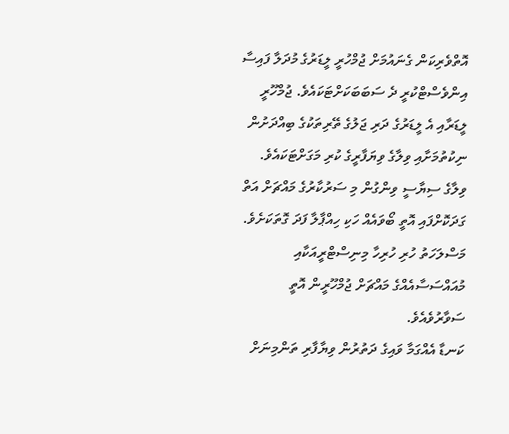އޮތްވެރިކަން ގެނައުމަށް ޖުމްހުރީ ލީޑަރުގެ މުދަލާ ފައިސާ އިންވެސްޓްކުރީ ދެ ސަބަބަކަށްޓަކައެވެ. ޖުމްހޫރީ ލީޑަރާއި އެ ލީޑަރުގެ ދަރި ޖަލުގެ ތޭރިތަކުގެ ބިއްދަށުން ނިކުތުމަށާއި ވިލާގެ ވިޔަފާރީގެ ކުރި މަގަށްޓަކައެވެ. ވިލާގެ ސިޔާސީ ވިންގުން މި ސަރުކާރުގެ މައްޗަށް އަތް ގަދަކޮށްފައި އޮތީ ބޯވައެއް ހަކި ހިއްޕާލާ ފަދަ ގޮތަކަށެވެ. މަސްލަހަތު ހުރި ހުރިހާ މިނިސްޓްރީއަކާއި މުއައްސަސާއެއްގެ މައްޗަށް ޖުމްހޫރީން އޮތީ ސަވާރުވެއެވެ.
ކަނޑާ އެއްގަމާ ވައިގެ ދަތުރުން ވިޔާފާރި ތަންމިނަށް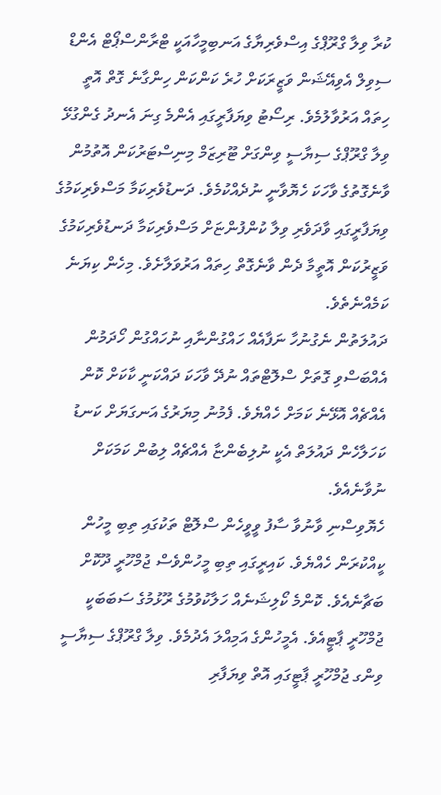ކުރާ ވިލާ ގްރޫޕްގެ އިސްވެރިޔާގެ އަނބިމީހާއަކީ ޓްރާންސްޕޯޓް އެންޑް ސިވިލް އެވިއޭޝަން ވަޒީރަކަށް ހުރެ ކަންކަން ހިންގާނެ ގޮތް އޮތީ ހިތައް އަރުވާލުމެވެ. ރިސޯޓު ވިޔަފާރީގައި އެންމެ ގިނަ އެނދު ގެންގުޅޭ ވިލާ ގްރޫޕްގެ ސިޔާސީ ވިންގަށް ޓޫރިޒަމް މިނިސްޓަރުކަން އޮތުމުން ވާނެގޮތުގެ ވާހަކަ ހެޔޮވާނީ ނުދެއްކުމެވެ. ދަނޑުވެރިކަމާ މަސްވެރިކަމުގެ ވިޔަފާރީގައި ވާދަވެރި ވިލާ ކުންފުންޏަށް މަސްވެރިކަމާ ދަނޑުވެރިކަމުގެ ވަޒީރުކަން އޮތީމާ ދެން ވާނެގޮތް ހިތައް އަރުވަލާށެވެ. މިހެން ކިޔަނެ ކަމެއްނެތެވެ.
ދައުލަތުން ނެގުނުހާ ނަފާއެއް ހައްގުންނާއި ނުހައްގުން ހޯދަމުން އެއްބަސްވި ގޮތަށް ސްލޮޓްތައް ނުދޭ ވާހަކަ ދައްކަނީ ކާކަށް ކޮން އެއްޗެއް އޮޅޭނެ ކަމަށް ހެއްޔެވެ. ފެމުނު މިޔަރުގެ އަނގަޔަށް ކަނޑު ކަހަލާހެން ދައުލަތް އެކީ ނުލިބެންޏާ އެއްޗެއް ލިބުން ކަމަކަށް ނުވާނެއެވެ.
ހެޔޮވިސްނި ވާނުވާ ސާފު ވީވީހެން ސްލޮޓް ތަކުގައި ތިބި މީހުން ކީއްކުރަން ހެއްޔެވެ. ކައިރީގައި ތިބި މީހުންވެސް ޖުމްހޫރީ ދޫކޮށް ބަޗާނެއެވެ. ކޮންމެ ކޯލިޝަނެއް ހަލާކުވުމުގެ ރޫޅުމުގެ ސަބަބަކީ ޖުމްހޫރީ ޕާޓީއެވެ. އެމީހުންގެ އަމިއްލަ އެދުމެވެ. ވިލާ ގްރޫޕްގެ ސިޔާސީ ވިންގ ޖުމްހޫރީ ޕާޓީގައި އޮތް ވިޔަފާރި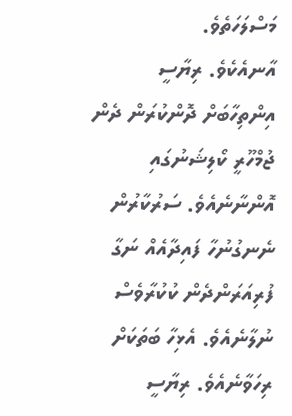މަސްލަހަތެވެ.
އާނއެކެވެ. ރިޔާސީ އިންތިހާބަށް ދޮންކުރަން ދެން ޖުމްހޫރީ ކޯލިޝަނުގައި އޮންނާނެއެވެ. ސަރުކާރުން ނެނގުނުހާ ފައިދާއެއް ނަގާ ފުރިއަރަންދެން ކުކުރާވެސް ނުލާނެއެވެ. އެޅިހާ ބަތަކަށް ރިހަވާނެއެވެ. ރިޔާސީ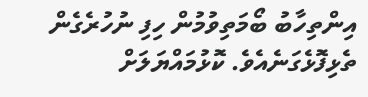އިންތިހާބު ބޯމަތިވުމުން ހިފި ނުހުރެގެން ތެޅިފޮޅެގަނެއެވެ. ކޮޅުމައްޔަލަށް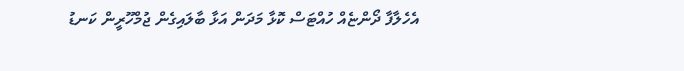އެހެލާފާ ދޯންޏެއް ހުއްޓަސް ކޮޅާ މަދަން އަޅާ ބާލައިގެން ޖުމްހޫރީން ކަނޑު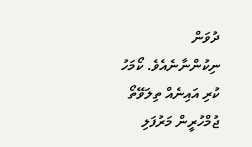ދުވަން ނިކުންނާނެއެވެ. ކޯމަހު ކުރި އައިނެއް ތިލަވޭތޯ ޖުމްހުރީން މަރުފަލި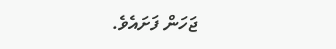ޖަހަން ފަށައެވެ.